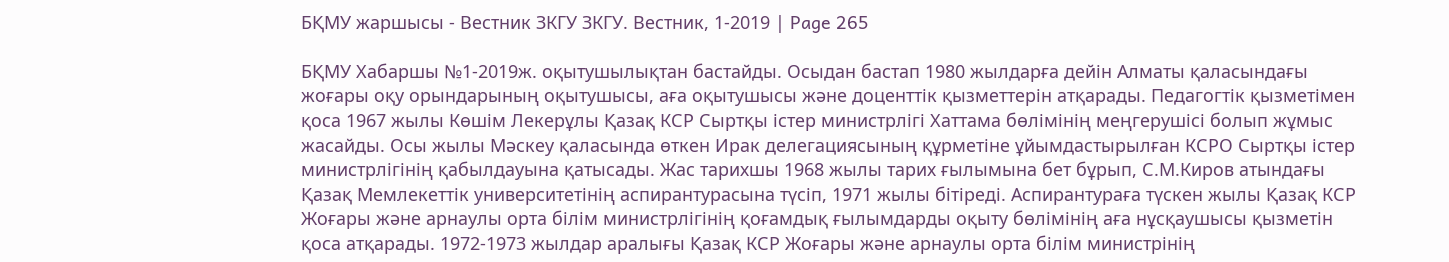БҚМУ жаршысы - Вестник ЗКГУ ЗКГУ. Вестник, 1-2019 | Page 265

БҚМУ Хабаршы №1-2019ж. оқытушылықтан бастайды. Осыдан бастап 1980 жылдарға дейін Алматы қаласындағы жоғары оқу орындарының оқытушысы, аға оқытушысы және доценттік қызметтерін атқарады. Педагогтік қызметімен қоса 1967 жылы Көшім Лекерұлы Қазақ КСР Сыртқы істер министрлігі Хаттама бөлімінің меңгерушісі болып жұмыс жасайды. Осы жылы Мәскеу қаласында өткен Ирак делегациясының құрметіне ұйымдастырылған КСРО Сыртқы істер министрлігінің қабылдауына қатысады. Жас тарихшы 1968 жылы тарих ғылымына бет бұрып, С.М.Киров атындағы Қазақ Мемлекеттік университетінің аспирантурасына түсіп, 1971 жылы бітіреді. Аспирантураға түскен жылы Қазақ КСР Жоғары және арнаулы орта білім министрлігінің қоғамдық ғылымдарды оқыту бөлімінің аға нұсқаушысы қызметін қоса атқарады. 1972-1973 жылдар аралығы Қазақ КСР Жоғары және арнаулы орта білім министрінің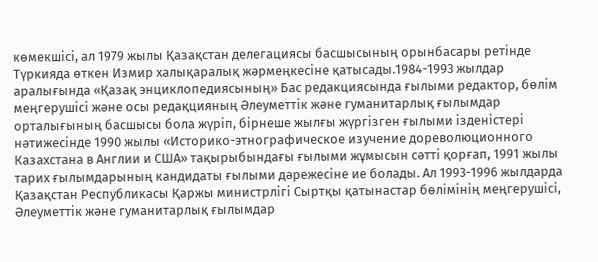көмекшісі, ал 1979 жылы Қазақстан делегациясы басшысының орынбасары ретінде Түркияда өткен Измир халықаралық жәрмеңкесіне қатысады.1984-1993 жылдар аралығында «Қазақ энциклопедиясының» Бас редакциясында ғылыми редактор, бөлім меңгерушісі және осы редақцияның Әлеуметтік және гуманитарлық ғылымдар орталығының басшысы бола жүріп, бірнеше жылғы жүргізген ғылыми ізденістері нәтижесінде 1990 жылы «Историко-этнографическое изучение дореволюционного Казахстана в Англии и США» тақырыбындағы ғылыми жұмысын сәтті қорғап, 1991 жылы тарих ғылымдарының кандидаты ғылыми дәрежесіне ие болады. Ал 1993-1996 жылдарда Қазақстан Республикасы Қаржы министрлігі Сыртқы қатынастар бөлімінің меңгерушісі, Әлеуметтік және гуманитарлық ғылымдар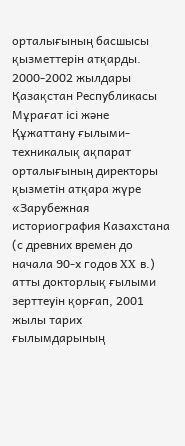орталығының басшысы қызметтерін атқарды. 2000-2002 жылдары Қазақстан Республикасы Мұрағат ісі және Құжаттану ғылыми- техникалық ақпарат орталығының директоры қызметін атқара жүре «Зарубежная историография Казахстана (с древних времен до начала 90-х годов XX в.) атты докторлық ғылыми зерттеуін қорғап, 2001 жылы тарих ғылымдарының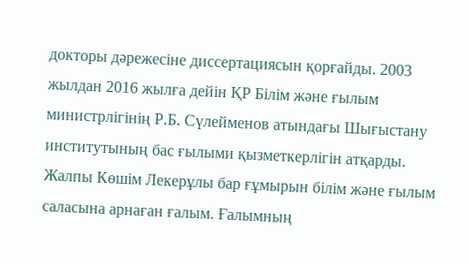докторы дәрежесіне диссертациясын қорғайды. 2003 жылдан 2016 жылға дейін ҚР Білім және ғылым министрлігінің Р.Б. Сүлейменов атындағы Шығыстану институтының бас ғылыми қызметкерлігін атқарды. Жалпы Көшім Лекерұлы бар ғұмырын білім және ғылым саласына арнаған ғалым. Ғалымның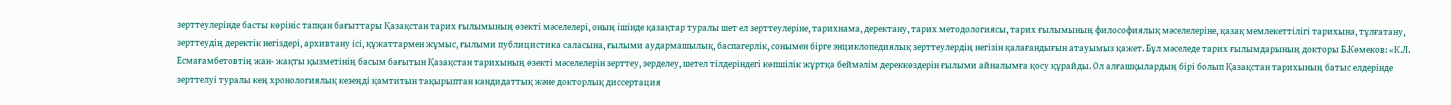зерттеулерінде басты көрініс тапқан бағыттары Қазақстан тарих ғылымының өзекті мәселелері, оның ішінде қазақтар туралы шет ел зерттеулеріне, тарихнама, деректану, тарих методологиясы, тарих ғылымының философиялық мәселелеріне, қазақ мемлекеттілігі тарихына, тұлғатану, зерттеудің деректік негіздері, архивтану ісі, құжаттармен жұмыс, ғылыми публицистика саласына, ғылыми аудармашылық, баспагерлік, сонымен бірге энциклопедиялық зерттеулердің негізін қалағандығын атауымыз қажет. Бұл мәселеде тарих ғылымдарының докторы Б.Көмеков: «К.Л. Есмағамбетовтің жан- жақты қызметінің басым бағытын Қазақстан тарихының өзекті мәселелерін зерттеу, зерделеу, шетел тілдеріндегі көпшілік жұртқа беймәлім дереккөздерін ғылыми айналымға қосу құрайды. Ол алғашқылардың бірі болып Қазақстан тарихының батыс елдерінде зерттелуі туралы кең хронологиялық кезеңді қамтитын тақырыптан кандидаттық және докторлық диссертация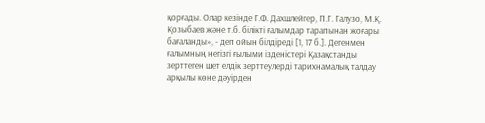қорғады. Олар кезінде Г.Ф. Дахшлейгер, П.Г. Галузо, М.Қ. Қозыбаев және т.б. білікті ғaлымдар тарапынан жоғары бағаланды», - деп ойын білдіреді [1, 17 б.]. Дегенмен ғалымның негізгі ғылыми ізденістері Қазақстанды зерттеген шет елдік зерттеулерді тарихнамалық талдау арқылы көне дәуірден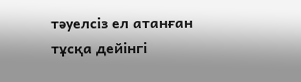тәуелсіз ел атанған тұсқа дейінгі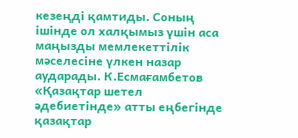кезеңді қамтиды. Соның ішінде ол халқымыз үшін аса маңызды мемлекеттілік мәселесіне үлкен назар аударады. К.Есмағамбетов «Қазақтар шетел әдебиетінде» атты еңбегінде қазақтар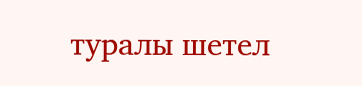туралы шетел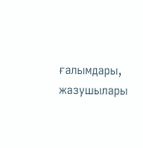ғалымдары, жазушылары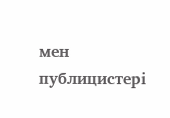мен публицистері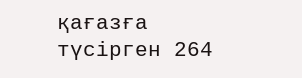қағазға түсірген 264